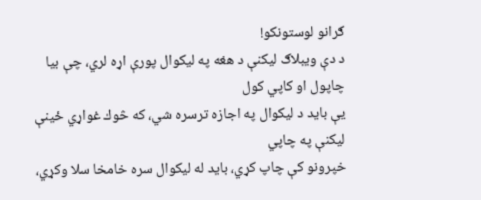ګرانو لوستونكو!
د دې ويبلاګ ليكنې د هغه په ليكوال پورې اړه لري، چې بيا چاپول او كاپي كول
يې بايد د ليكوال په اجازه ترسره شي، كه څوك غواړي ځينې ليكنې په چاپي
خپرونو كې چاپ كړي، بايد له ليكوال سره خامخا سلا وكړي،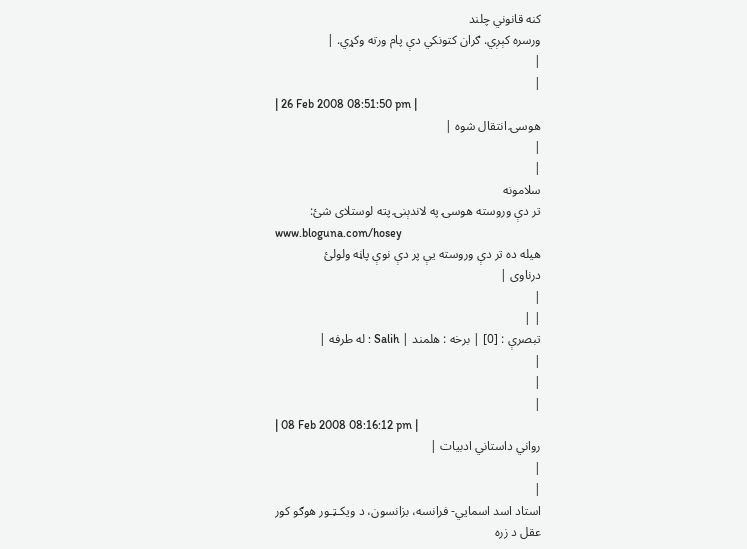كنه قانوني چلند
ورسره كېږي. ګران كتونكي دې پام ورته وكړي. |
|
|
| 26 Feb 2008 08:51:50 pm |
هوسۍ انتقال شوه |
|
|
سلامونه
تر دې وروسته هوسۍ په لاندېنۍ پته لوستلاى شئ:
www.bloguna.com/hosey
هيله ده تر دې وروسته يې پر دې نوې پاڼه ولولئ
درناوى |
|
| |
تبصرې : [0] | برخه : هلمند | Salih : له طرفه |
|
|
|
| 08 Feb 2008 08:16:12 pm |
رواني داستاني ادبيات |
|
|
استاد اسد اسمايي- فرانسه، بزانسون، د ويكـټـور هوګو كور
عقل د زره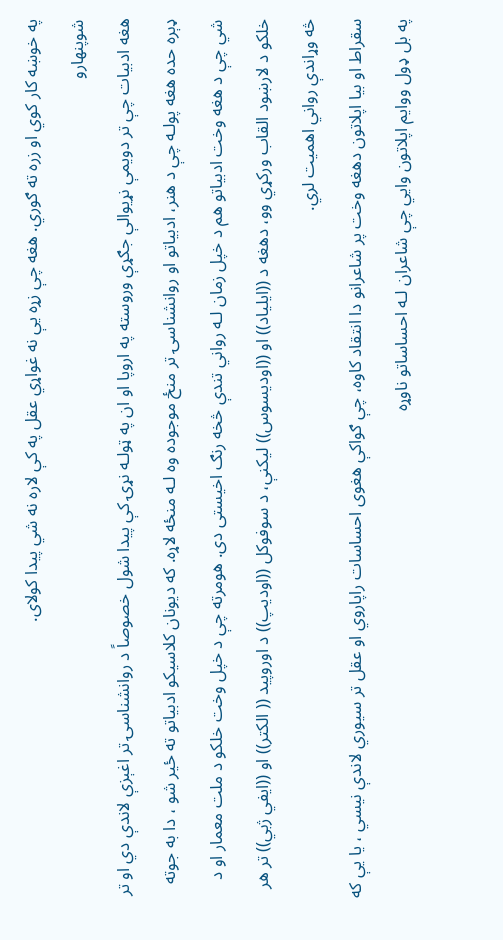په خوښه كار كوي او زره ته ګوري. هغه چې زړه يې نه غواړي عقل په كې لاره نه شي پيدا كولاى.
شوپنهارو
هغه ادبيات چې تر دويمې نړيوالې جګړې وروسته په اروپا او ان په ټولـه نړۍ كې پيدا شول خصوصاً د روانشناسۍ تر اغېزې لاندې دي او تر ډېره حده هغه پولـه چې د هنر، ادبياتو او روانشناسۍ تر منځ موجوده وه لـه منځه لاړه. كه ديونان كلاسيكو ادبياتو ته ځير شو ، دا به جوته شي چې د هغه وخت ادبياتو هم د خپل زمان لـه رواني تندې څخه رنګ اخيستى دى. هومرته چې د خپل وخت خلكو د ملت معمار او د خلكو د لارښود القاب وركړي وو، دهغه د ((ايلياد)) او ((اوديسوس)) ليكنې، د سوفوكل ((اوديپ)) د اوروپيد (( الكتر)) او ((ايفي ژبي)) تر هر څه وړاندې رواني اهميت لري.
سقراط او بيا اپلاتون دهغه وخت پر شاعرانو دا انتقاد كاوه، چې ګواكې هغوى احساسات راپاروي او عقل تر سيوري لاندې نيسي ، يا يې كه په بل ډول ووايم اپلاتون وايي چې شاعران لـه احساساتو ناوړه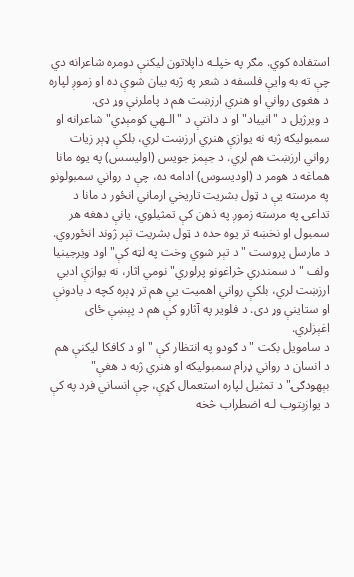استفاده كوي. مګر په خپلـه داپلاتون ليكنې دومره شاعرانه دي چې ته به وايې فلسفه د شعر په ژبه بيان شوې ده او زموږ لپاره د هغوى رواني او هنري ارزښت هم د پاملرنې وړ دى.
د ويرژيل د "انيياد" او د دانتې د "الـهي كومېډي" شاعرانه او سمبوليكه ژبه نه يوازې هنري ارزښت لري، بلكې ډېر زيات رواني ارزښت هم لري. د جېمز جويس (اوليسس) په يوه مانا هماغه د هومر د (اوديسوس) ادامه ده، چې د رواني سمبولونو په مرسته يې د ټول بشريت تاريخي ارماني انځور د مانا د تداعۍ په مرسته زموږ په ذهن كې تمثيلوي، يانې دهغه هر سمبول او نخښه تر يوه حده د ټول بشريت تېر ژوند انځوروي.
د مارسل پروست "د تېر شوي وخت په لټه كې" اود ويرجينيا ولف " د سمندري څراغونو پرلوري" نومي اثار، نه يوازې ادبي ارزښت لري، بلكې رواني اهميت يې هم تر ډېره كچه د يادونې او ستاينې وړ دى. د فلوير په آثارو كې هم د پېښې ځاى اغېزلري.
د سامويل بكت " د ګودو په انتظار كې " او د كافكا ليكنې هم د انسان د رواني ډرام سمبوليكه او هنري ژبه د هغې" بېهودګۍ" د تمثيل لپاره استعمال كړې، چې انساني فرد په كې د يوازېتوب لـه اضطراب څخه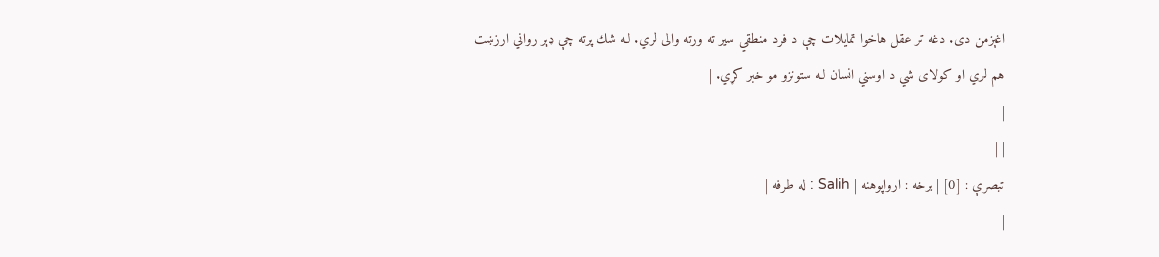اغېزمن دى. دغه تر عقل هاخوا تمايلات چې د فرد منطقي سير ته ورته والى لري. لـه شك پرته چې ډېر رواني ارزښت هم لري او كولاى شي د اوسني انسان لـه ستونزو مو خبر كړي. |
|
| |
تبصرې : [0] | برخه : ارواپوهنه | Salih : له طرفه |
|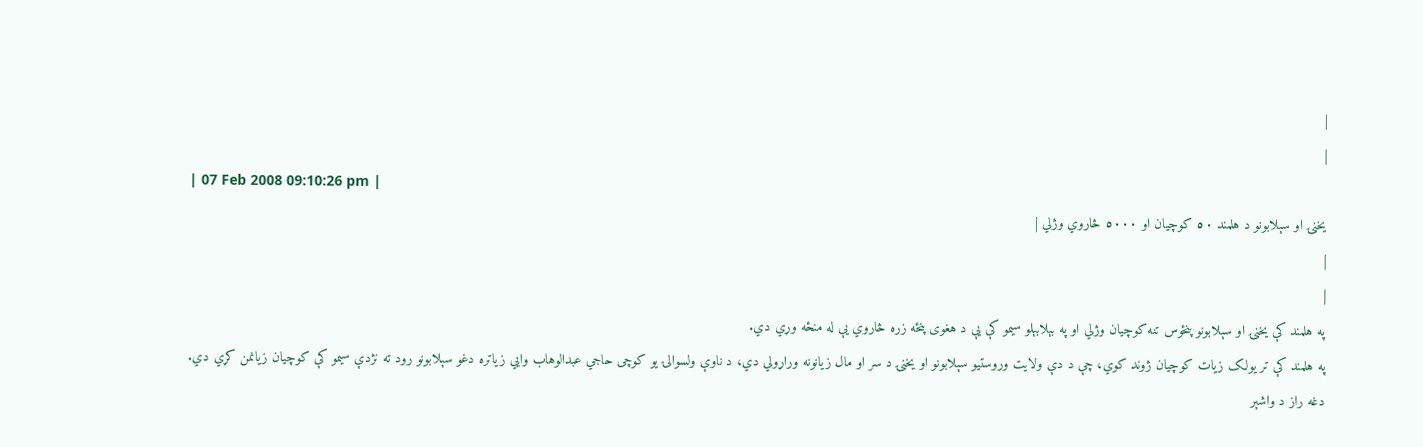|
|
| 07 Feb 2008 09:10:26 pm |
يخنۍ او سېلابونو د هلمند ٥٠ کوچيان او ٥٠٠٠ څاروي وژلي |
|
|
په هلمند کې يخنۍ او سېلابونو پنځوس تنه کوچيان وژلي او په بېلابېلو سيمو کې يې د هغوى پنځه زره څاروي يې له منځه وړي دي.
په هلمند کې تر يولک زيات کوچيان ژوند کوي، چې د دې ولايت وروستيو سېلابونو او يخنۍ د سر او مال زيانونه وراړولي دي، د ناوې ولسوالۍ يو کوچى حاجي عبدالوهاب وايي زياتره دغو سېلابونو رود ته نژدې سيمو کې کوچيان زيانمن کړي دي.
دغه راز د واشېر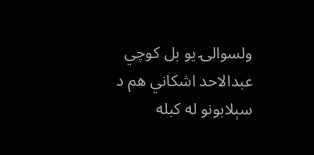ولسوالۍ يو بل کوچي عبدالاحد اشکاني هم د سېلابونو له کبله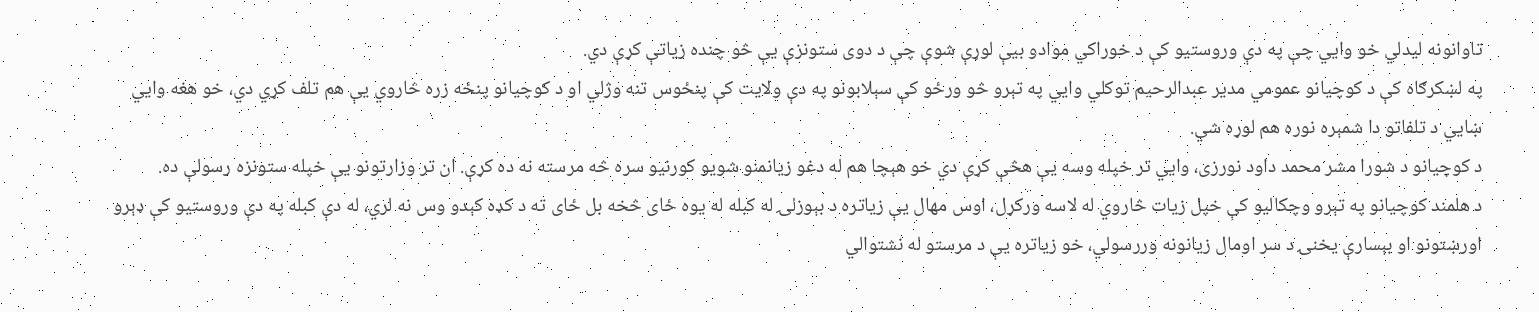تاوانونه ليدلي خو وايي چې په دې وروستيو کې د خوراکي موادو بيې لوړې شوې چې د دوى ستونزې يې څو چنده زياتې کړې دي.
په لښکرګاه کې د کوچيانو عمومي مدير عبدالرحيم توکلي وايي په تېرو څو ورځو کې سېلابونو په دې ولايت کې پنځوس تنه وژلي او د کوچيانو پنځه زره څاروي يې هم تلف کړي دي، خو هغه وايي ښايي د تلفاتو دا شمېره نوره هم لوړه شي.
د کوچيانو د شورا مشر محمد داود نورزى، وايي تر خپله وسه يې هڅې کړې دي خو هېچا هم له دغو زيانمنو شويو کورنيو سره څه مرسته نه ده کړې. ان تر وزارتونو يې خپله ستونزه رسولې ده.
د هلمند کوچيانو په تېرو وچکاليو کې خپل زيات څاروي له لاسه ورکړل، اوس مهال يې زياتره د بېوزلۍ له کبله له يوه ځاى څخه بل ځاى ته د کډه کېدو وس نه لري، له دې کبله په دې وروستيو کې ډېرو اورښتونو او بېسارې يخنۍ د سر اومال زيانونه وررسولي، خو زياتره يې د مرستو له نشتوالي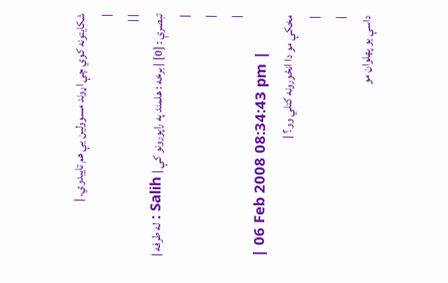شکايتونه کوي چې اړوند مسوولين يې هم تاييدوي. |
|
| |
تبصرې : [0] | برخه : هلمند په راپورونو کې | Salih : له طرفه |
|
|
|
| 06 Feb 2008 08:34:43 pm |
مخکې مو دا انځورونه کتلي وو؟ |
|
|
داسې يو پهلوان مو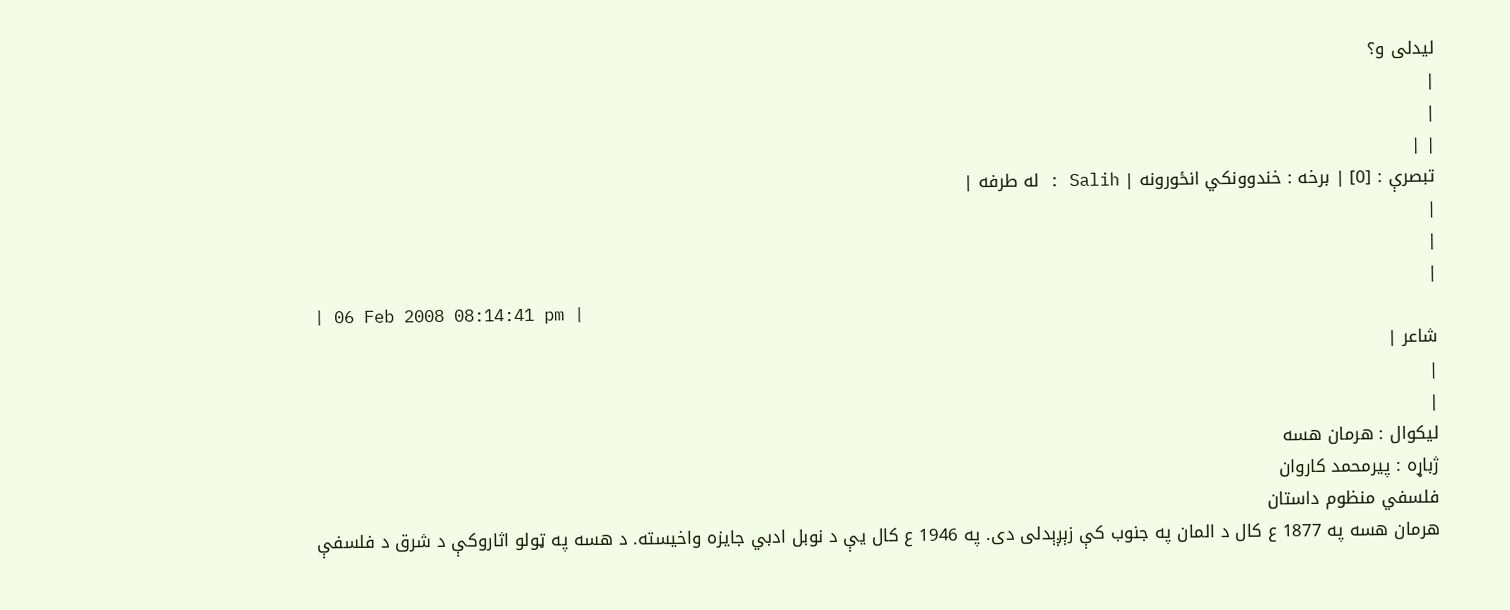ليدلى و؟
|
|
| |
تبصرې : [0] | برخه : خندوونكي انځورونه | Salih : له طرفه |
|
|
|
| 06 Feb 2008 08:14:41 pm |
شاعر |
|
|
ليكوال : هرمان هسه
ژباړه : پيرمحمد كاروان
فلسفي منظوم داستان
هرمان هسه په 1877 ع كال د المان په جنوب كې زېږېدلى دى. په 1946 ع كال يې د نوبل ادبي جايزه واخيسته. د هسه په ټولو اثاروكې د شرق د فلسفې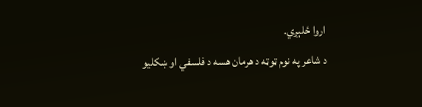اروا ځلېږي.
د شاعر په نوم ټوټه د هرمان هسه د فلسفي او ښكليو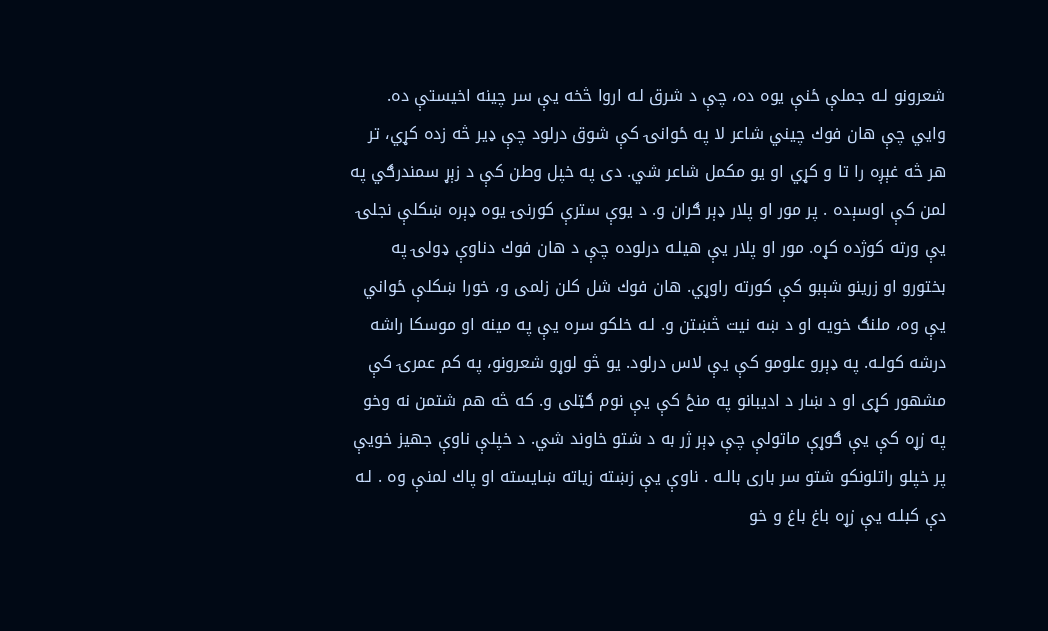شعرونو لـه جملې ځنې يوه ده، چې د شرق لـه اروا څخه يې سر چينه اخيستې ده.
وايي چې هان فوك چيني شاعر لا په ځوانۍ كې شوق درلود چې ډير څه زده كړي، تر هر څه غېږه را تا و كړي او يو مكمل شاعر شي. دى په خپل وطن كې د زېړ سمندرګي په لمن كې اوسېده . پر مور او پلار ډېر ګران و. د يوې سترې كورنۍ يوه ډېره ښكلې نجلۍ يې ورته كوژده كړه. مور او پلار يې هيلـه درلوده چې د هان فوك دناوې ډولۍ په بختورو او زرينو شېبو كې كورته راوړي. هان فوك شل كلن زلمى و، خورا ښكلې ځواني يې وه، ملنګ خويه او د ښه نيت څښتن و. لـه خلكو سره يې په مينه او موسكا راشه درشه كولـه. په ډېرو علومو كې يې لاس درلود. يو څو لوړو شعرونو، په كم عمرۍ كې مشهور كړى او د ښار د اديبانو په منځ كې يې نوم ګټلى و. كه څه هم شتمن نه وخو په زړه كې يې ګوړې ماتولې چې ډېر ژر به د شتو خاوند شي. د خپلې ناوې جهيز خويې پر خپلو راتلونكو شتو سر بارى بالـه . ناوې يې زښته زياته ښايسته او پاك لمنې وه . لـه دې كبلـه يې زړه باغ باغ و خو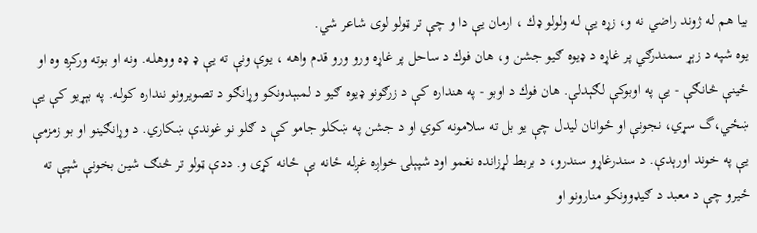بيا هم لـه ژوند راضي نه و، زړه يې لـه ولولو ډك ، ارمان يې دا و چې تر ټولو لوى شاعر شي.
يوه شپه د زېړ سمندرګي پر غاړه د ډيوه ګيو جشن و، هان فوك د ساحل پر غاړه ورو ورو قدم واهه ، يوې ونې ته يې ډ ډه ووهلـه. ونه او بوته وركږه وه او ځينې څانګې - يې په اوبوكې لګېدلې. هان فوك د اوبو - په هنداره كې د زرګونو ډيوه ګيو د لمبېدونكو وړانګو د تصويرونو ننداره كولـه. په بېړيو كې يې ښځي،گ سړي، نجونې او ځوانان ليدل چې يو بل ته سلامونه كوي او د جشن په ښكلو جامو كې د ګلو نو غوندې ښكاري. د وړانګينو او بو زمزمې يې په خوند اورېدې. د سندرغاړو سندرو، د بربط لړزانده نغمو اود شپېلۍ خواږه غږلـه ځانه بې ځانه كړى و. ددې ټولو تر څنګ شين بخونې شپې ته ځيرو چې د معبد د ګيډوونكو منارونو او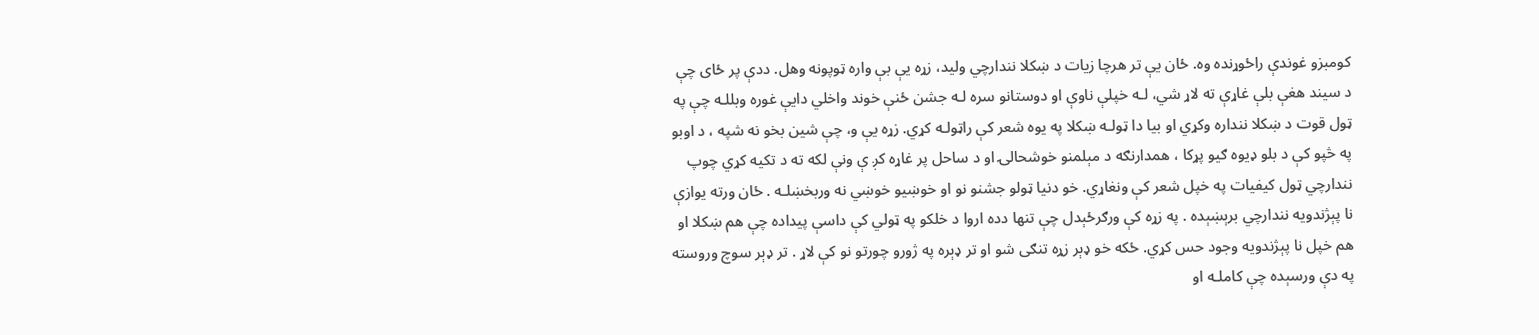كومبزو غوندې راځوړنده وه. ځان يې تر هرچا زيات د ښكلا نندارچي وليد، زړه يې بې واره ټوپونه وهل. ددې پر ځاى چې د سيند هغې بلې غاړې ته لاړ شي، لـه خپلې ناوې او دوستانو سره لـه جشن ځنې خوند واخلي دايې غوره وبللـه چې په ټول قوت د ښكلا ننداره وكړي او بيا دا ټولـه ښكلا په يوه شعر كې راټولـه كړي. زړه يې و، چې شين بخو نه شپه ، د اوبو په څپو كې د بلو ډيوه ګيو پړكا ، همدارنګه د مېلمنو خوشحالۍ او د ساحل پر غاړه كږ ې ونې لكه ته د تكيه كړي چوپ نندارچي ټول كيفيات په خپل شعر كې ونغاړي. خو دنيا ټولو جشنو نو او خوښيو خوښي نه وربخښلـه . ځان ورته يوازې نا پېژندويه نندارچي برېښېده . په زړه كې ورګرځېدل چې تنها دده اروا د خلكو په ټولي كې داسې پيداده چې هم ښكلا او هم خپل نا پېژندويه وجود حس كړي. ځكه خو ډېر زړه تنګى شو او تر ډېره په ژورو چورتو نو كې لاړ . تر ډېر سوچ وروسته په دې ورسېده چې كاملـه او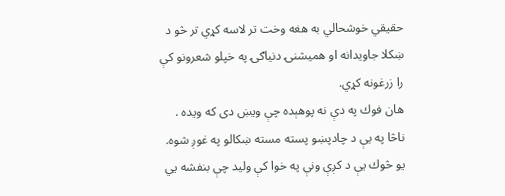حقيقي خوشحالي به هغه وخت تر لاسه كړي تر څو د ښكلا جاويدانه او هميشنۍ دنياګۍ په خپلو شعرونو كې را زرغونه كړي.
هان فوك په دې نه پوهېده چې ويښ دى كه ويده . ناڅا په يې د چادپښو پسته مسته ښكالو په غوږ شوه. يو څوك يې د كږې ونې په خوا كې وليد چې بنفشه يي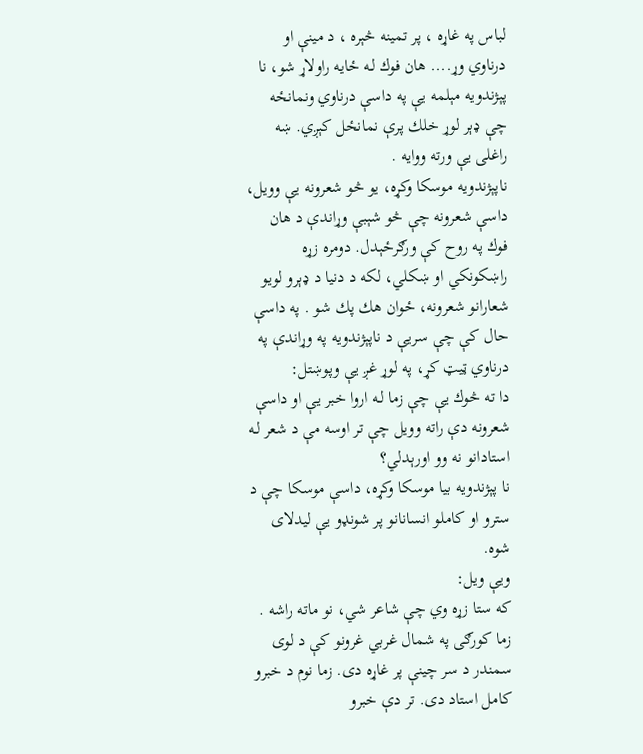لباس په غاړه ، پر تمينه څېره ، د مينې او درناوي وړ.... هان فوك لـه ځايه راولاړ شو، نا پېژندويه مېلمه يې په داسې درناوي ونمانځه چې ډېر لوړ خلك پرې نمانځل كېږي. ښه راغلى يې ورته ووايه .
ناپېژندويه موسكا وكړه، يو څو شعرونه يې وويل، داسې شعرونه چې څو شېبې وړاندې د هان فوك په روح كې ورګرځېدل. دومره زړه راښكونكي او ښكلي، لكه د دنيا د ډېرو لويو شعارانو شعرونه، ځوان هك پك شو . په داسې حال كې چې سريې د ناپېژندويه په وړاندې په درناوي ټيټ كړ، په لوړ غږ يې وپوښتل:
دا ته څوك يې چې زما لـه اروا خبر يې او داسې شعرونه دې راته وويل چې تر اوسه مې د شعر لـه استادانو نه وو اورېدلي؟
نا پېژندويه بيا موسكا وكړه، داسې موسكا چې د سترو او كاملو انسانانو پر شونډو يې ليدلاى شوه.
ويې ويل:
كه ستا زړه وي چې شاعر شي، نو ماته راشه . زما كورګى په شمال غربي غرونو كې د لوى سمندر د سر چينې پر غاړه دى. زما نوم د خبرو كامل استاد دى. تر دې خبرو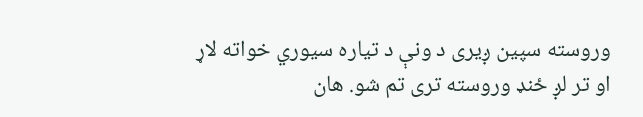وروسته سپين ږيرى د ونې د تياره سيوري خواته لاړ او تر لږ ځنډ وروسته ترى تم شو. هان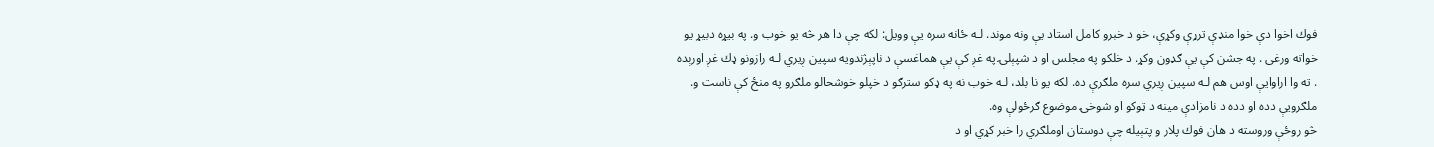فوك اخوا دې خوا منډې ترړې وكړې، خو د خبرو كامل استاد يې ونه موند. لـه ځانه سره يې وويل: لكه چې دا هر څه يو خوب و. په بيړه دبيړ يو خواته ورغى . په جشن كې يې ګډون وكړ. د خلكو په مجلس او د شپېلۍ په غږ كې يې هماغسې د ناپېژندويه سپين ږيري لـه رازونو ډك غږ اورېده . ته وا اراوايې اوس هم لـه سپين ږيري سره ملګرې ده. لكه يو نا بلد، لـه خوب نه په ډكو سترګو د خپلو خوشحالو ملګرو په منځ كې ناست و. ملګرويې دده او دده د نامزادې مينه د ټوكو او شوخۍ موضوع ګرځولې وه.
څو روځې وروسته د هان فوك پلار و پتېيله چې دوستان اوملګري را خبر كړي او د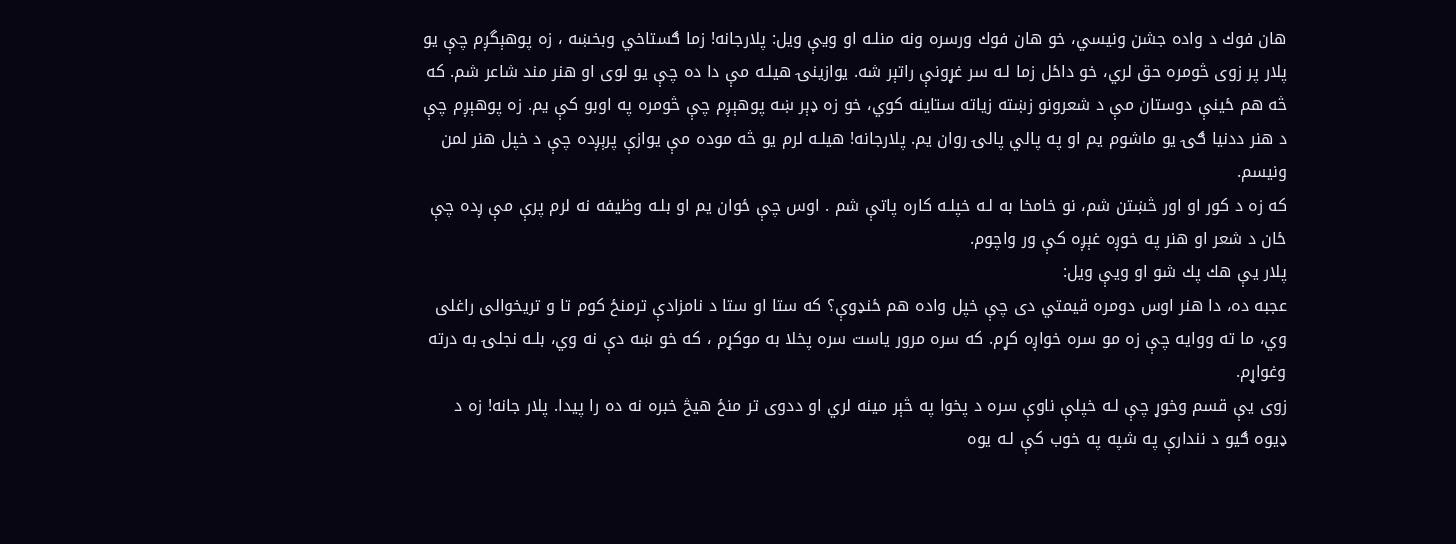هان فوك د واده جشن ونيسي، خو هان فوك ورسره ونه منلـه او ويې ويل: پلارجانه! زما ګستاخي وبخښه ، زه پوهېگږم چې يو پلار پر زوى څومره حق لري، خو داځل زما لـه سر غړونې راتېر شه. يوازينۍ هيلـه مې دا ده چې يو لوى او هنر مند شاعر شم. كه څه هم ځينې دوستان مې د شعرونو زښته زياته ستاينه كوي، خو زه ډېر ښه پوهېږم چې څومره په اوبو كې يم. زه پوهېږم چې د هنر ددنيا ګۍ يو ماشوم يم او په پالي پالۍ روان يم. پلارجانه! هيلـه لرم يو څه موده مې يوازې پرېږده چې د خپل هنر لمن ونيسم.
كه زه د كور او اور څښتن شم، نو خامخا به لـه خپلـه كاره پاتې شم . اوس چې ځوان يم او بلـه وظيفه نه لرم پرې مې ږده چې ځان د شعر او هنر په خوږه غېږه كې ور واچوم.
پلار يې هك پك شو او ويې ويل:
عجبه ده، دا هنر اوس دومره قيمتي دى چې خپل واده هم ځنډوې؟ كه ستا او ستا د نامزادې ترمنځ كوم تا و تريخوالى راغلى وي، ما ته ووايه چې زه مو سره خواږه كړم. كه سره مرور ياست سره پخلا به موكړم ، كه خو ښه دې نه وي، بلـه نجلۍ به درته وغواړم.
زوى يې قسم وخوړ چې لـه خپلې ناوې سره د پخوا په څېر مينه لري او ددوى تر منځ هيڅ خبره نه ده را پيدا. پلار جانه! زه د ډيوه ګيو د نندارې په شپه په خوب كې لـه يوه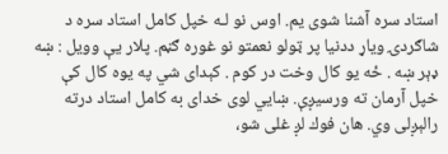استاد سره آشنا شوى يم. اوس نو لـه خپل كامل استاد سره د شاګردۍ وياړ ددنيا پر ټولو نعمتو نو غوره ګڼم. پلار يې وويل : ښه ډېر ښه . ځه يو كال وخت در كوم . كېداى شي په يوه كال كې خپل آرمان ته ورسيږې. ښايي لوى خداى به كامل استاد درته رالېږلى وي. هان فوك لږ غلى شو،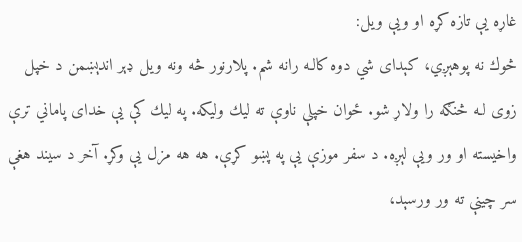غاړه يې تازه كړه او ويې ويل:
څوك نه پوهېږي، كېداى شي دوه كالـه رانه شم. پلارنور څه ونه ويل ډېر اندېښمن د خپل زوى لـه څنګه را ولاړ شو. ځوان خپلې ناوې ته ليك وليكه. په ليك كې يې خداى پاماني ترې واخيسته او ور ويې لېږه. د سفر موزې يې په پښو كړې. هه هه مزل يې وكړ. آخر د سيند هغې سر چينې ته ور ورسېد،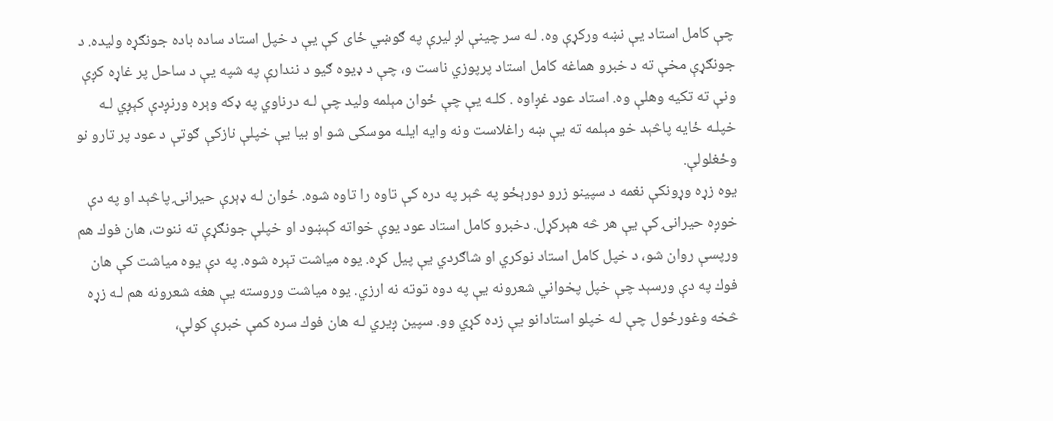چې كامل استاد يې نښه وركړې وه. لـه سر چينې لږ ليرې په ګوښي ځاى كې يې د خپل استاد ساده باده جونګړه وليده. د جونګړې مخې ته د خبرو هماغه كامل استاد پرپوزي ناست و، چې د ډيوه ګيو د نندارې په شپه يې د ساحل پر غاړه كږې ونې ته تكيه وهلې وه. استاد عود غږاوه . كلـه يې چې ځوان مېلمه وليد چې لـه درناوي په ډكه وېره ورنږدې كېږي لـه خپلـه ځايه پاڅېد خو مېلمه ته يې ښه راغلاست ونه وايه ايلـه موسكى شو او بيا يې خپلې نازكې ګوتې د عود پر تارو نو وځغلولې.
يوه زړه وړونكې نغمه د سپينو زرو دورېځو په څېر په دره كې تاوه را تاوه شوه. ځوان لـه ډېرې حيرانۍ پاڅېد او په دې خوږه حيرانۍ كې يې هر څه هېركړل. دخبرو كامل استاد عود يوې خواته كېښود او خپلې جونګړې ته ننوت، هان فوك هم ورپسې روان شو، د خپل كامل استاد نوكري او شاګردي يې پيل كړه. يوه مياشت تېره شوه. په دې يوه مياشت كې هان فوك په دې ورسېد چې خپل پخواني شعرونه يې په دوه توته نه ارزي. يوه مياشت وروسته يې هغه شعرونه هم لـه زړه څخه وغورځول چې لـه خپلو استادانو يې زده كړي وو. سپين ږيري لـه هان فوك سره كمې خبرې كولې،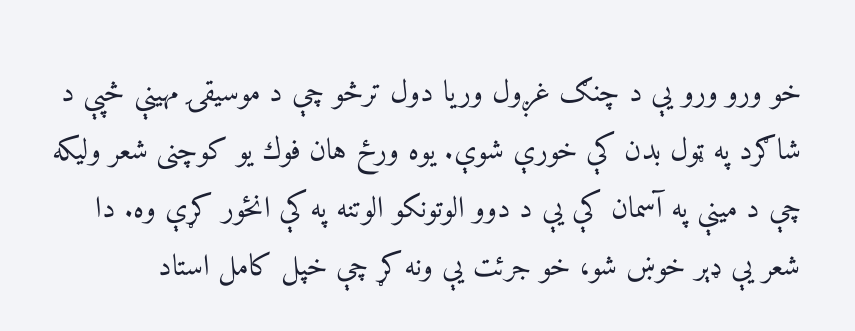خو ورو ورو يې د چنګ غږول وريا دول ترڅو چې د موسيقۍ مهينې څپې د شاګرد په ټول بدن كې خورې شوې. يوه ورځ هان فوك يو كوچنى شعر وليكه چې د مينې په آسمان كې يې د دوو الوتونكو الوتنه په كې انځور كړې وه. دا شعر يې ډېر خوښ شو، خو جرئت يې ونه كړ چې خپل كامل استاد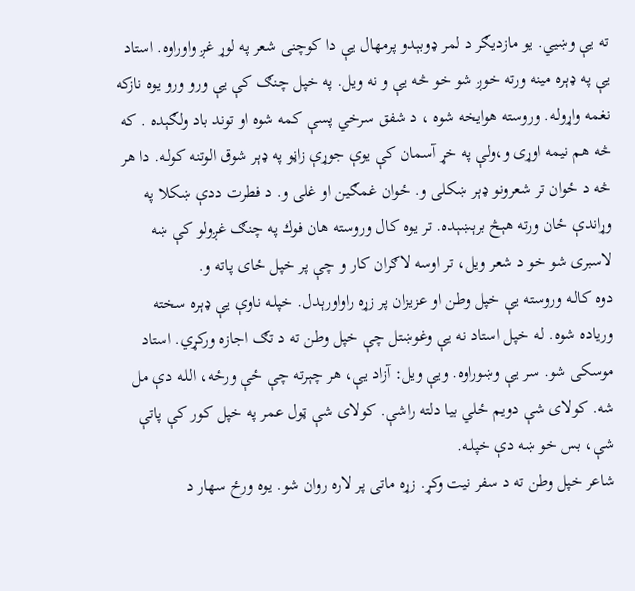ته يې وښيي. يو مازديګر د لمر ډوبېدو پرمهال يې دا كوچنى شعر په لوړ غږ واوراوه. استاد يې په ډېره مينه ورته خوږ شو خو څه يې و نه ويل. په خپل چنګ كې يې ورو ورو يوه نازكه نغمه واړولـه. وروسته هوايخه شوه ، د شفق سرخي پسې كمه شوه او توند باد ولګېده . كه څه هم نيمه اوړى و،ولې په خړ آسمان كې يوې جوړې زاڼو په ډېر شوق الوتنه كولـه. دا هر څه د ځوان تر شعرونو ډېر ښكلى و. ځوان غمګين او غلى و. د فطرت ددې ښكلا په وړاندې ځان ورته هېڅ برېښېده. تر يوه كال وروسته هان فوك په چنګ غږولو كې ښه لاسبرى شو خو د شعر ويل، تر اوسه لاګران كار و چې پر خپل ځاى پاته و.
دوه كالـه وروسته يې خپل وطن او عزيزان پر زړه راواورېدل. خپلـه ناوې يې ډېره سخته ورياده شوه. لـه خپل استاد نه يې وغوښتل چې خپل وطن ته د تګ اجازه وركړي. استاد موسكى شو. سر يې وښوراوه. ويې ويل: آزاد يې، هر چېرته چې ځې ورځه، اللـه دې مل شه. كولاى شې دويم ځلي بيا دلته راشې. كولاى شې ټول عمر په خپل كور كې پاتې شې، بس خو ښه دې خپلـه.
شاعر خپل وطن ته د سفر نيت وكړ. زړه ماتى پر لاره روان شو. يوه ورځ سهار د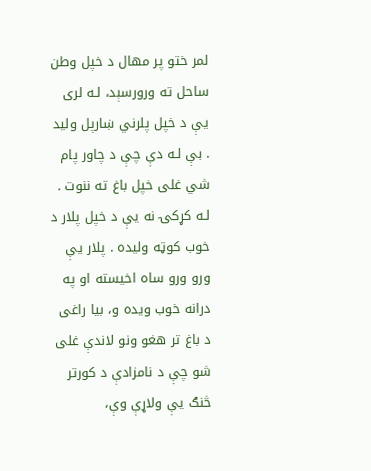لمر ختو پر مهال د خپل وطن ساحل ته ورورسېد، لـه لرى يې د خپل پلرني ښارپل وليد . بې لـه دې چې د چاور پام شي غلى خپل باغ ته ننوت . لـه كړكۍ نه يې د خپل پلار د خوب كوټه وليده . پلار يې ورو ورو ساه اخيسته او په درانه خوب ويده و، بيا راغى د باغ تر هغو ونو لاندې غلى شو چې د نامزادې د كورتر څنګ يې ولاړې وې،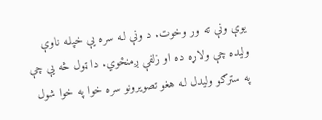يوې ونې ته ور وخوت. د ونې لـه سره يې خپلـه ناوې وليده چې ولاړه ده او زلفې ږمنځوي. دا ټول څه يې چې په سترګو وليدل لـه هغو تصويرونو سره خوا په خوا شول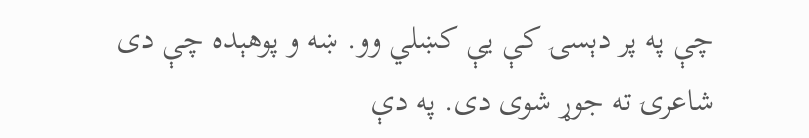چې په پر دېسۍ كې يې كښلي وو. ښه و پوهېده چې دى شاعرۍ ته جوړ شوى دى. په دې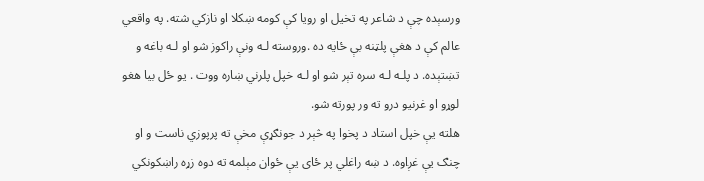ورسېده چې د شاعر په تخيل او رويا كې كومه ښكلا او نازكي شته. په واقعي عالم كې د هغې پلټنه بې ځايه ده .وروسته لـه ونې راكوز شو او لـه باغه و تښتېده. د پلـه لـه سره تېر شو او لـه خپل پلرني ښاره ووت . يو ځل بيا هغو لوړو او غرنيو درو ته ور پورته شو.
هلته يې خپل استاد د پخوا په څېر د جونګړې مخې ته پرپوزي ناست و او چنګ يې غږاوه. د ښه راغلي پر ځاى يې ځوان مېلمه ته دوه زړه راښكونكي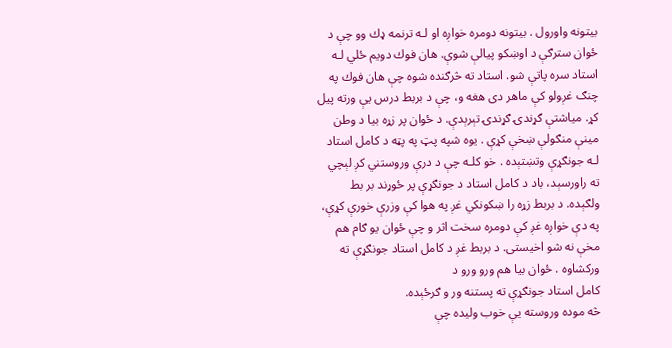بيتونه واورول . بيتونه دومره خواږه او لـه ترنمه ډك وو چې د ځوان سترګې د اوښكو پيالې شوې. هان فوك دويم ځلي لـه استاد سره پاتې شو. استاد ته څرګنده شوه چې هان فوك په چنګ غږولو كې ماهر دى هغه و، چې د بربط درس يې ورته پيل كړ. مياشتې ګړندۍ ګړندۍ تېرېدې. د ځوان پر زړه بيا د وطن مينې منګولې ښخې كړې . يوه شپه پټ په پټه د كامل استاد لـه جونګړې وتښتېده . خو كلـه چې د درې وروستني كږ لېچي ته راورسېد، باد د كامل استاد د جونګړې پر ځوړند بر بط ولګېده. د بربط زړه را ښكونكي غږ په هوا كې وزرې خورې كړې، په دې خواږه غږ كې دومره سخت اثر و چې ځوان يو ګام هم مخې نه شو اخيستى. د بربط غږ د كامل استاد جونګړې ته وركشاوه . ځوان بيا هم ورو ورو د
كامل استاد جونګړې ته پستنه ور و ګرځېده.
څه موده وروسته يې خوب وليده چې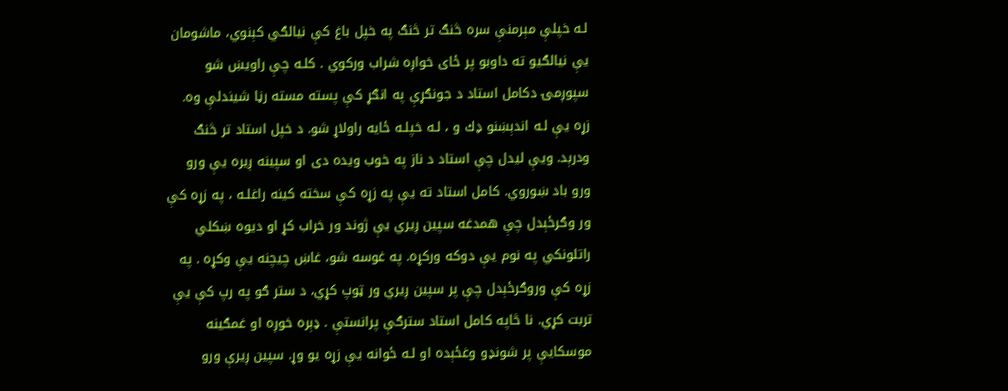لـه خپلې مېرمنې سره څنګ تر څنګ په خپل باغ كې نيالګي كېنوي، ماشومان يې نيالګيو ته داوبو پر ځاى خواږه شراب وركوي . كلـه چې راويښ شو سپوږمۍ دكامل استاد د جونګړې په انګړ كې پسته مسته رڼا شيندلې وه.
زړه يې لـه اندېښنو ډك و ، لـه خپلـه ځايه راولاړ شو. د خپل استاد تر څنګ ودرېد. ويې ليدل چې استاد د ناز په خوب ويده دى او سپينه ږيره يې ورو ورو باد ښوروي. كامل استاد ته يې په زړه كې سخته كينه راغلـه ، په زړه كې ور وګرځېدل چې همدغه سپين ږيري يې ژوند ور خراب كړ او ديوه ښكلي راتلونكي په نوم يې دوكه وركړه. په غوسه شو، غاښ چيچنه يې وكړه . په زړه كې وروګرځېدل چې پر سپين ږيري ور ټوپ كړي، د ستر ګو په رپ كې يې تربت كړي. نا څاپه كامل استاد سترګې پرانستې . ډېره خوږه او غمګينه موسكايې پر شونډو وغځېده او لـه ځوانه يې زړه يو وړ. سپين ږيرې ورو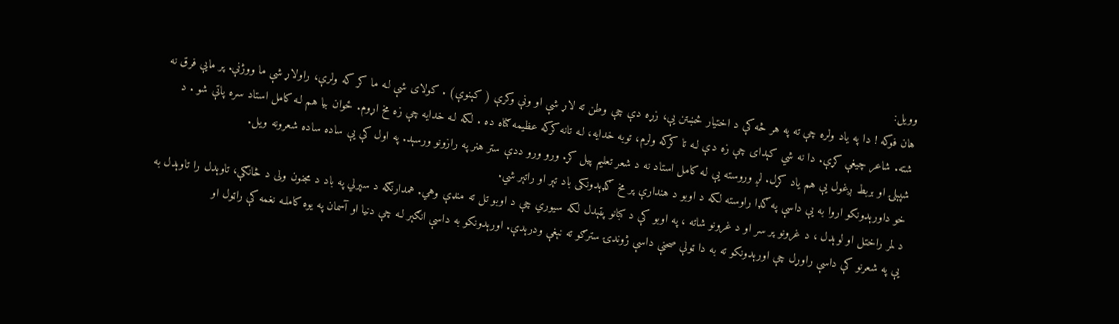وويل:
هان فوكه ! دا په ياد ولره چې ته په هر څه كې د اختيار څښتن يې، زړه دې چې وطن ته لاړ شې او ونې وكرې ( كېنوې) . كولاى شې لـه ما كر كه ولرې، راولاړ شې ما ووژنې. پر مايې فرق نه شته. شاعر چيغې كړې. دا نه شي كېداى چې زه دې لـه تا كركه ولرم، توبه خدايه، لـه تانه كركه عظيمه ګناه ده . لكه لـه خدايه چې زه مخ اړوم. ځوان بيا هم لـه كامل استاد سره پاتې شو . د شپېلۍ او بربط ږغول يې هم ياد كړل. لږ وروسته يې لـه كامل استاد نه د شعر تعليم پيل كړ. ورو ورو ددې ستر هنر په رازونو ورسېد. په اول كې يې ساده ساده شعرونه ويل.
خو داورېدونكو اروا به يې داسې په ګډا راوسته لكه د اوبو د هندارې پر مخ ګډېدونكى باد تېر او راتېر شي.
د لمر راختل او لوېدل ، د غرونو پر سر او د غرونو شاته ، په اوبو كې د كبانو پټېدل لكه سيوري چې د اوبو تل ته منډې وهي. همدارنګه د سپرلي په باد د مجنون ولى د څانګې، تاوېدل را تاوېدل به يې په شعرنو كې داسې راوړل چې اورېدونكو ته به دا ټولې صحنې داسې ژوندۍ سترګو ته نېغې ودرېدې. اورېدونكو به داسې انګېر لـه چې دنيا او آسمان په يوه كاملـه نغمه كې راټول او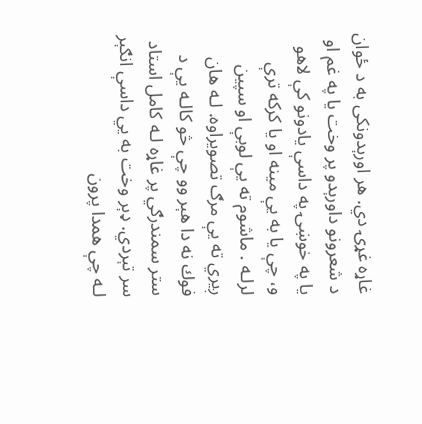غاړه غړۍ دي. هر اورېدونكى به د ځوان د شعرونو داورېدو پر وخت يا په غم او يا په خوښۍ په داسې يادونو كې لاهو و، چې يا به يې مينه او يا كركه ترې لرلـه . ماشوم ته يې لوبې او سپين ږيري ته يې مرګ تصويراوه. لـه هان فوك نه دا هېر وو چې څو كالـه يې د ستر سمندرګي پر غاړه لـه كامل استاد سر تېردي. ډېر وخت به يي داسې انګېر لـه چې همدا پرون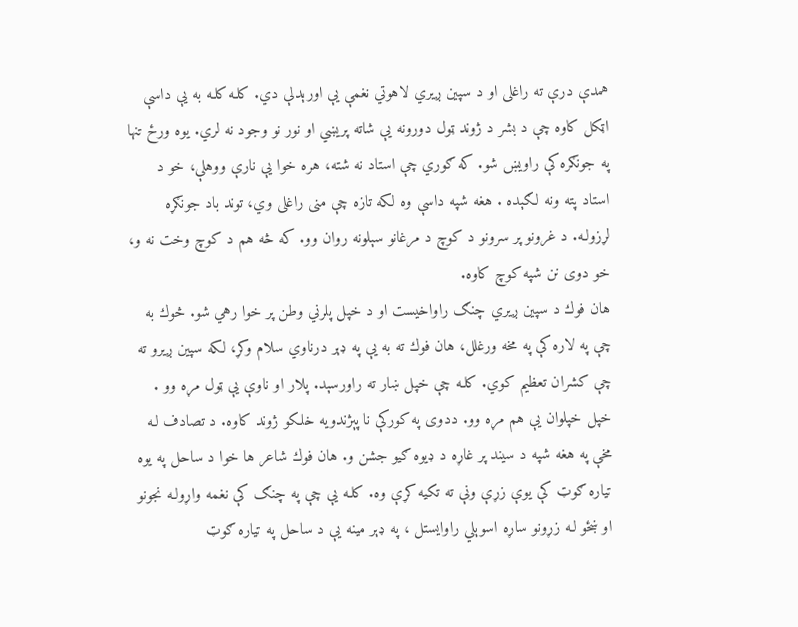همدې درې ته راغلى او د سپين ږيري لاهوتي نغمې يې اورېدلې دي. كلـه كلـه به يې داسې اټكل كاوه چې د بشر د ژوند ټول دورونه يې شاته پريښي او نور نو وجود نه لري. يوه ورځ تنها په جونګره كې راويښ شو. كه ګوري چې استاد نه شته، هره خوا يې نارې ووهلې، خو د استاد پته ونه لګېده . هغه شپه داسې وه لكه تازه چې منى راغلى وي، توند باد جونګړه لړزولـه. د غرونو پر سرونو د كوچ د مرغانو سېلونه روان وو. كه څه هم د كوچ وخت نه و، خو دوى نن شپه كوچ كاوه.
هان فوك د سپين ږيري چنګ راواخيست او د خپل پلرني وطن پر خوا رهي شو. څوك به چې په لاره كې په مخه ورغلل، هان فوك ته به يې په ډېر درناوي سلام وكړ، لكه سپين ږيرو ته چې كشران تعظيم كوي. كلـه چې خپل ښار ته راورسېد. پلار او ناوې يې ټول مړه وو . خپل خپلوان يې هم مړه وو. ددوى په كوركې نا پېژندويه خلكو ژوند كاوه. د تصادف لـه مخې په هغه شپه د سيند پر غاړه د ډيوه ګيو جشن و. هان فوك شاعر ها خوا د ساحل په يوه تياره ګوټ كې يوې زړې ونې ته تكيه كړې وه. كلـه يې چې په چنګ كې نغمه واړولـه نجونو او ښځو لـه زړونو ساړه اسوېلي راوايستل ، په ډېر مينه يې د ساحل په تياره ګوټ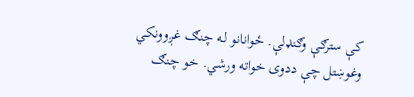كې سترګې وګنډلې. ځوانانو لـه چنګ غږوونكي وغوښتل چې ددوى خواته ورشي. خو چنګ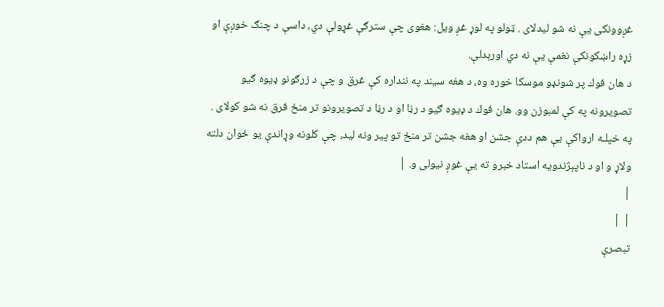غږوونكى يې نه شو ليدلاى . ټولو په لوړ غږ ويل: هغوى چې سترګې غړولې دي، داسې د چنګ خوږې او زړه راښكونكې نغمې يې نه دي اورېدلې.
د هان فوك پر شونډو موسكا خوره وه، د هغه سيند په ننداره كې غرق و چې د زرګونو ډيوه ګيو تصويرونه په كې لمبوزن وو. هان فوك د ډيوه ګيو د رڼا او د رڼا د تصويرونو تر منځ فرق نه شو كولاى . په خپلـه ارواكې يې هم ددې جشن او هغه جشن تر منځ تو پير ونه ليد، چې كلونه وړاندې يو ځوان دلته ولاړ و او د ناپېژندويه استاد خبرو ته يې غوږ نيولى و. |
|
| |
تبصرې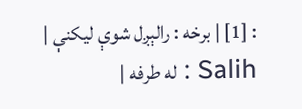: [1] | برخه : رالېږل شوې ليكنې | Salih : له طرفه |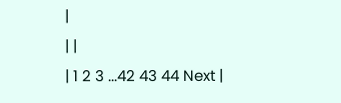|
| |
| 1 2 3 ...42 43 44 Next |